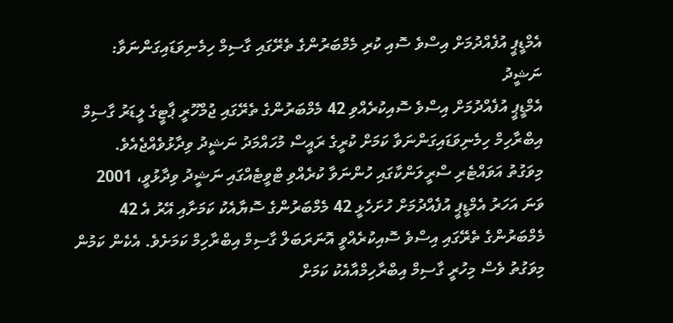އެމްޑީޕީ އުފެއްދުމަށް އިސްވެ ސޮއި ކުރި މެމްބަރުންގެ ތެރޭގައި ގާސިމް ހިމެނިވަޑައިގަންނަވާ: ނަޝީދު
އެމްޑީޕީ އުފެއްދުމަށް އިސްވެ ސޮއިކުރެއްވި 42 މެމްބަރުންގެ ތެރޭގައި ޖުމްހޫރީ ޕާޓީގެ ލީޑަރު ގާސިމް އިބްރާހިމް ހިމެނިވަޑައިގަންނަވާ ކަމަށް ކުރީގެ ރައީސް މުހައްމަދު ނަޝީދު ވިދާޅުވެއްޖެއެވެ.
މިވަގުތު އަވައްޓެރި ސްރީލަންކާގައި ހުންނަވާ ކުރެއްވި ޓްވީޓެއްގައި ނަޝީދު ވިދާޅުވީ، 2001 ވަނަ އަހަރު އެމްޑީޕީ އުފެއްދުމަށް ހުށަހެޅީ 42 މެމްބަރުންގެ ސޮޔާއެކު ކަމަށާއި އޭރު އެ 42 މެމްބަރުންގެ ތެރޭގައި އިސްވެ ސޮއިކުރެއްވީ އޮނަރަބަލް ގާސިމް އިބްރާހިމް ކަމަށެވެ. އެކެން ކަމުން މިވަގުތު ވެސް މިހުރީ ގާސިމް އިބްރާހިމްއާއެކު ކަމަށް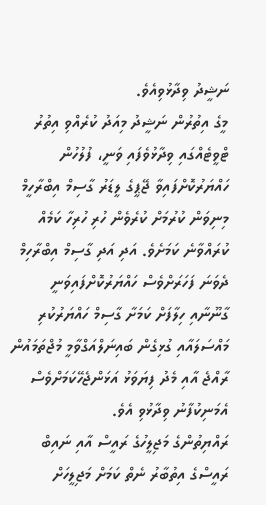ނަޝީދު ވިދާޅުވިއެވެ.
މީގެ އިތުރުން ނަޝީދު މިއަދު ކުރެއްވި އިތުރު ޓްވީޓެއްގައި ވިދާޅުވެފައި ވަނީ، ފުލުހުން ހައްޔަރުކޮށްފައިވާ ޖޭޕީގެ ލީޑަރު ގާސިމް އިބްރާހީމް މިނިވަން ކުރުމަށް ކުރެވެން ހުރި ހުރިހާ ކަމެއް ކުރައްވާނެ ކަމަށެވެ. އަދި އަދި ގާސިމް އިބްރާހިމް ދެވަނަ ފަހަރަށްވެސް ހައްޔަރުކޮށްފައިވަނީ ގާނޫނާއި ހިލާފަށް ކަމަށާ ގާސިމް ހައްޔަރުކުރި މައްސަލައާއި ގުޅިގެން ބައިނަލްއަގްވާމީ މުޖްތަމައުން ރާއްޖެ އާއި މެދު ފިޔަވަޅު އަޅަންޖެހޭކަމަށްވެސް އެމަނިކުފާނު ވިދާޅުވި އެވެ.
ރައްޔިތުންގެ މަޖިލީހުގެ ރައީސް އާއި ނައިބް ރައީސްގެ އިތުބާރު ނެތް ކަމަށް މަޖިލީހަށް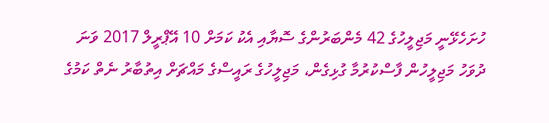ހުށަހެޅޭނީ މަޖިލީހުގެ 42 މެންބަރުންގެ ސޮޔާއި އެކު ކަމަށް 10 އޭޕްރީލް 2017 ވަނަ ދުވަހު މަޖިލީހުން ފާސްކުރުމާ ގުޅިގެން، މަޖިލީހުގެ ރައީސްގެ މައްޗަށް އިތުބާރު ނެތް ކަމުގެ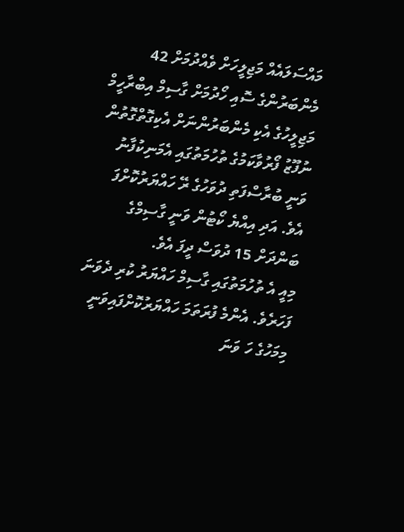މައްސަލައެއް މަޖިލީހަށް ވެއްދުމަށް 42 މެންބަރުންގެ ސޮއި ހޯދުމަށް ގާސިމް އިބްރާހީމް މަޖިލީހުގެ އެކި މެންބަރުންނަށް އެކިގޮތްގޮތުން ނުފޫޒު ފޯރުވާކަމުގެ ތުހުމަތުގައި އެމަނިކުފާނު ވަނީ ބުރާސްފަތި ދުވަހުގެ ރޭ ހައްޔަރުކޮށްފަ އެވެ. އަދި އިއްޔެ ކޯޓުން ވަނީ ގާސިމްގެ ބަންދަށް 15 ދުވަސް ދީފަ އެވެ.
މިއީ އެ ތުހުމަތުގައި ގާސިމް ހައްޔަރު ކުރި ދެވަނަ ފަހަރެވެ. އެންމެ ފުރަތަމަ ހައްޔަރުކޮށްފައިވަނީ މިމަހުގެ ހަ ވަނަ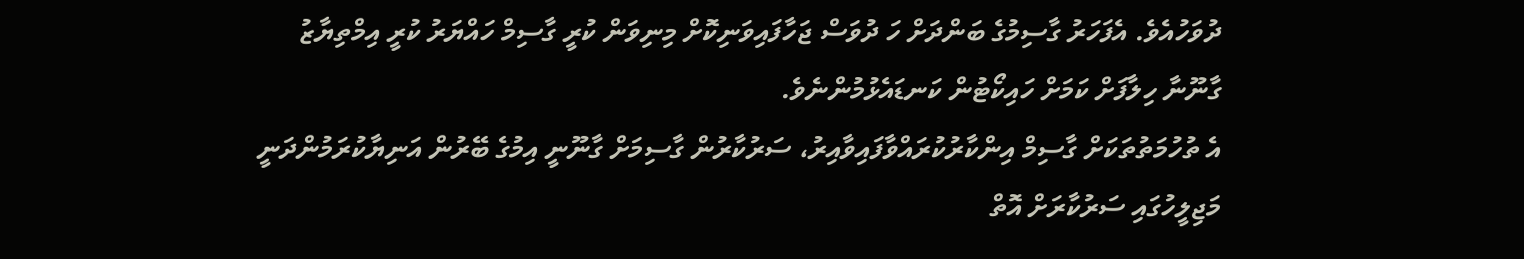ދުވަހުއެވެ. އެފަހަރު ގާސިމުގެ ބަންދަށް ހަ ދުވަސް ޖަހާފައިވަނިކޮށް މިނިވަން ކުރީ ގާސިމް ހައްޔަރު ކުރީ އިމްތިޔާޒު ގާނޫނާ ހިލާފަށް ކަމަށް ހައިކޯޓުން ކަނޑައެޅުމުންނެވެ.
އެ ތުހުމަތުތަކަށް ގާސިމް އިންކާރުކުރައްވާފައިވާއިރު، ސަރުކާރުން ގާސިމަށް ގާނޫނީ އިމުގެ ބޭރުން އަނިޔާކުރަމުންދަނީ މަޖިލީހުގައި ސަރުކާރަށް އޮތް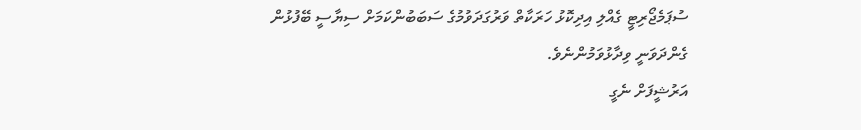ސުޕަމެޖޯރިޓީ ގެއްލި އިދިކޮޅު ހަރަކާތް ވަރުގަދަވުމުގެ ސަބަބުންކަމަށް ސިޔާސީ ބޭފުޅުން ގެންދަވަނީ ވިދާޅުވަމުންނެވެ.
އަރުޝީފަށް ނެގީ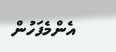އެންމެފަހުން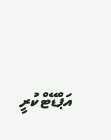އަޕްޑޭޓްކުރީ